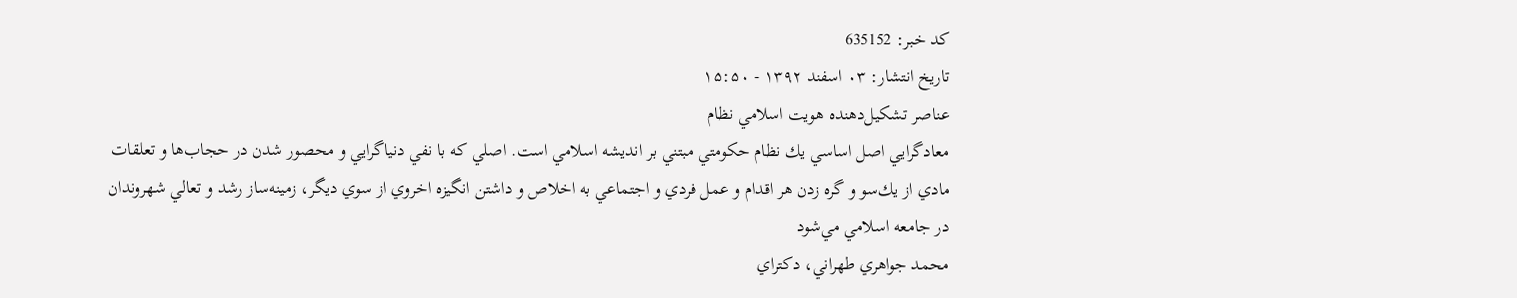کد خبر: 635152
تاریخ انتشار: ۰۳ اسفند ۱۳۹۲ - ۱۵:۵۰
عناصر تشكيل‌دهنده هويت اسلامي نظام
معادگرايي اصل اساسي يك نظام حكومتي مبتني بر انديشه اسلامي است. اصلي كه با نفي دنيا‌گرايي و محصور شدن در حجاب‌ها و تعلقات مادي از يك‌سو و گره زدن هر اقدام و عمل فردي و اجتماعي به اخلاص و داشتن انگيزه اخروي از سوي ديگر، زمينه‌ساز رشد و تعالي شهروندان در جامعه اسلامي مي‌شود
محمد جواهري طهراني، دكتراي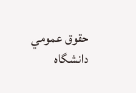حقوق عمومي دانشگاه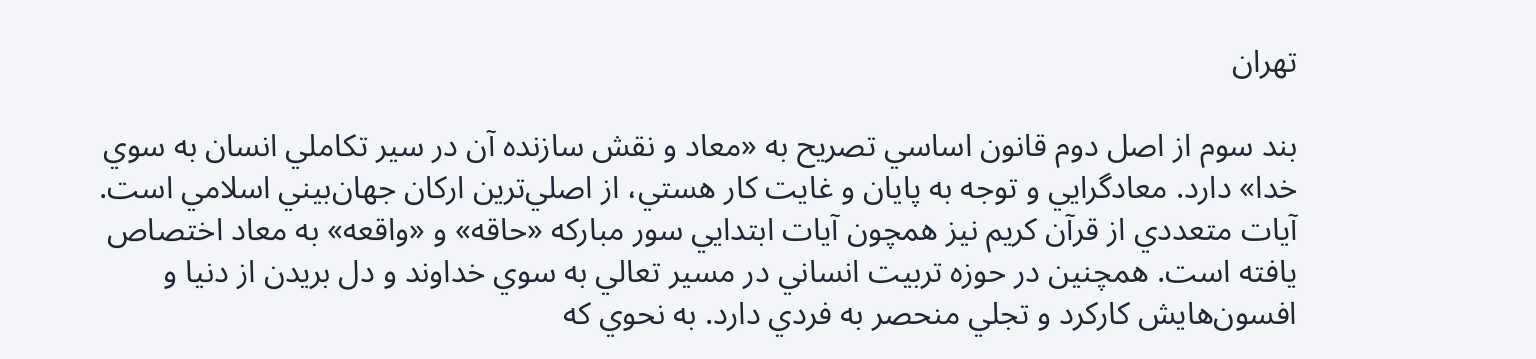تهران

بند سوم از اصل دوم قانون اساسي تصريح به «معاد و نقش سازنده آن در سير تكاملي انسان به سوي خدا» دارد. معاد‌گرايي و توجه به پايان و غايت كار هستي، از اصلي‌ترين اركان جهان‌بيني اسلامي است. آيات متعددي از قرآن كريم نيز همچون آيات ابتدايي سور مباركه «حاقه» و «واقعه» به معاد اختصاص يافته است. همچنين در حوزه تربيت انساني در مسير تعالي به سوي خداوند و دل بريدن از دنيا و افسون‌هايش كاركرد و تجلي منحصر به فردي دارد. به نحوي كه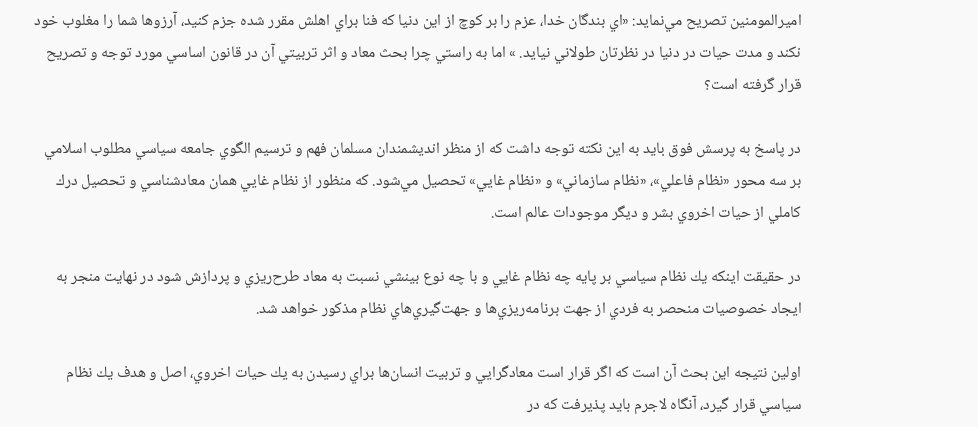امير‌المومنين تصريح مي‌نمايد: «اي بندگان خدا، عزم را بر كوچ از اين دنيا كه فنا براي اهلش مقرر شده جزم كنيد، آرزوها شما را مغلوب خود نكند و مدت حيات در دنيا در نظرتان طولاني نيايد. » اما به راستي چرا بحث معاد و اثر تربيتي آن در قانون اساسي مورد توجه و تصريح قرار گرفته است؟

در پاسخ به پرسش فوق بايد به اين نكته توجه داشت كه از منظر انديشمندان مسلمان فهم و ترسيم الگوي جامعه سياسي مطلوب اسلامي بر سه محور «نظام فاعلي»، «نظام سازماني» و «نظام غايي» تحصيل مي‌شود. كه منظور از نظام غايي همان معاد‌شناسي و تحصيل درك كاملي از حيات اخروي بشر و ديگر موجودات عالم است.

در حقيقت اينكه يك نظام سياسي بر پايه چه نظام غايي و با چه نوع بينشي نسبت به معاد طرح‌ريزي و پردازش شود در نهايت منجر به ايجاد خصوصيات منحصر به فردي از جهت برنامه‌ريزي‌ها و جهت‌گيري‌هاي نظام مذكور خواهد شد.

اولين نتيجه اين بحث آن است كه اگر قرار است معادگرايي و تربيت انسان‌ها براي رسيدن به يك حيات اخروي، اصل و هدف يك نظام سياسي قرار گيرد، آنگاه لاجرم بايد پذيرفت كه در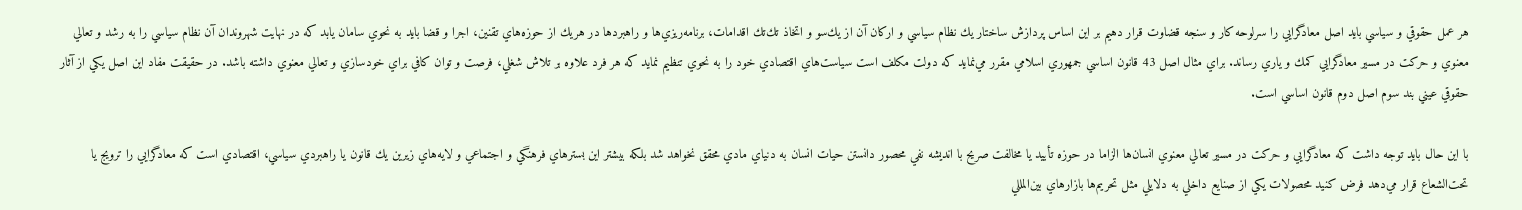هر عمل حقوقي و سياسي بايد اصل معاد‌گرايي را سرلوحه كار و سنجه قضاوت قرار دهيم بر اين اساس پردازش ساختار يك نظام سياسي و اركان آن از يك‌سو و اتخاذ تك‌تك اقدامات، برنامه‌ريزي‌ها و راهبردها در هريك از حوزه‌هاي تقنين، اجرا و قضا بايد به نحوي سامان يابد كه در نهايت شهروندان آن نظام سياسي را به رشد و تعالي معنوي و حركت در مسير معاد‌گرايي كمك و ياري رساند. براي مثال اصل 43 قانون اساسي جمهوري اسلامي مقرر مي‌نمايد كه دولت مكلف است سياست‌هاي اقتصادي خود را به نحوي تنظيم نمايد كه هر فرد علاوه بر تلاش شغلي، فرصت و توان كافي براي خود‌سازي و تعالي معنوي داشته باشد. در حقيقت مفاد اين اصل يكي از آثار حقوقي عيني بند سوم اصل دوم قانون اساسي است.

با اين حال بايد توجه داشت كه معادگرايي و حركت در مسير تعالي معنوي انسان‌ها الزاما در حوزه تأييد يا مخالفت صريح با انديشه نفي محصور دانستن حيات انسان به دنياي مادي محقق نخواهد شد بلكه بيشتر اين بستر‌هاي فرهنگي و اجتماعي و لايه‌هاي زيرين يك قانون يا راهبردي سياسي، اقتصادي است كه معادگرايي را ترويج يا تحت‌الشعاع قرار مي‌دهد فرض كنيد محصولات يكي از صنايع داخلي به دلايلي مثل تحريم‌ها بازار‌هاي بين‌المللي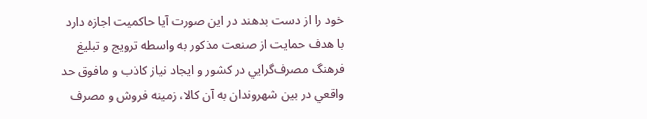خود را از دست بدهند در اين صورت آيا حاكميت اجازه دارد با هدف حمايت از صنعت مذكور به واسطه ترويج و تبليغ فرهنگ مصرف‌گرايي در كشور و ايجاد نياز كاذب و مافوق حد واقعي در بين شهروندان به آن كالا، زمينه فروش و مصرف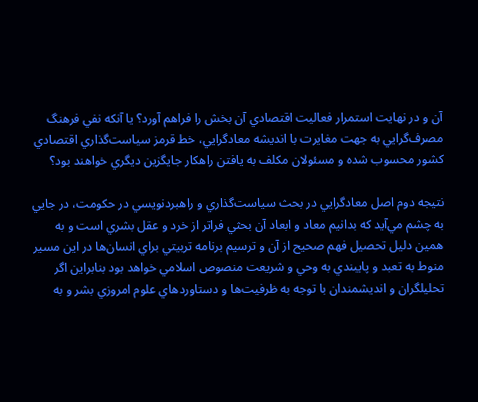آن و در نهايت استمرار فعاليت اقتصادي آن بخش را فراهم آورد؟ يا آنكه نفي فرهنگ مصرف‌گرايي به جهت مغايرت با انديشه معادگرايي، خط قرمز سياست‌گذاري اقتصادي كشور محسوب شده و مسئولان مكلف به يافتن راهكار جايگزين ديگري خواهند بود؟

نتيجه دوم اصل معادگرايي در بحث سياست‌گذاري و راهبرد‌نويسي در حكومت، در جايي به چشم مي‌آيد كه بدانيم معاد و ابعاد آن بحثي فراتر از خرد و عقل بشري است و به همين دليل تحصيل فهم صحيح از آن و ترسيم برنامه تربيتي براي انسان‌ها در اين مسير منوط به تعبد و پايبندي به وحي و شريعت منصوص اسلامي خواهد بود بنابراين اگر تحليلگران و انديشمندان با توجه به ظرفيت‌ها و دستاوردهاي علوم امروزي بشر و به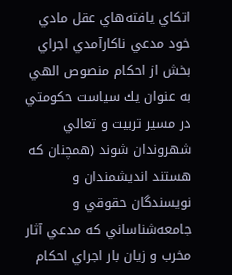اتكاي يافته‌هاي عقل مادي خود مدعي ناكارآمدي اجراي بخش از احكام منصوص الهي به عنوان يك سياست حكومتي در مسير تربيت و تعالي شهروندان شوند (همچنان كه هستند انديشمندان و نويسندگان حقوقي و جامعه‌شناساني كه مدعي آثار مخرب و زيان بار اجراي احكام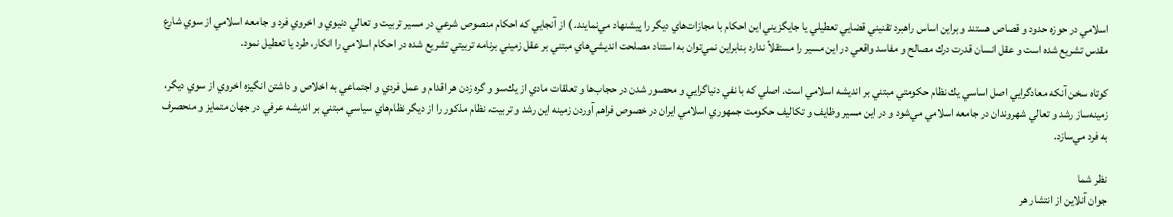اسلامي در حوزه حدود و قصاص هستند و براين اساس راهبرد تقنيني قضايي تعطيلي يا جايگزيني اين احكام با مجازات‌هاي ديگر را پيشنهاد مي‌نمايند. ) از آنجايي كه احكام منصوص شرعي در مسير تربيت و تعالي دنيوي و اخروي فرد و جامعه اسلامي از سوي شارع مقدس تشريع شده است و عقل انسان قدرت درك مصالح و مفاسد واقعي در اين مسير را مستقلاً ندارد بنابراين نمي‌توان به استناد مصلحت‌ انديشي‌هاي مبتني بر عقل زميني برنامه تربيتي تشريع شده در احكام اسلامي را انكار، طرد يا تعطيل نمود.

كوتاه سخن آنكه معادگرايي اصل اساسي يك نظام حكومتي مبتني بر انديشه اسلامي است. اصلي كه با نفي دنيا‌گرايي و محصور شدن در حجاب‌ها و تعلقات مادي از يك‌سو و گره زدن هر اقدام و عمل فردي و اجتماعي به اخلاص و داشتن انگيزه اخروي از سوي ديگر، زمينه‌ساز رشد و تعالي شهروندان در جامعه اسلامي مي‌شود و در اين مسير وظايف و تكاليف حكومت جمهوري اسلامي ايران در خصوص فراهم آوردن زمينه اين رشد و تربيت، نظام مذكور را از ديگر نظام‌هاي سياسي مبتني بر انديشه عرفي در جهان متمايز و منحصرف به فرد مي‌سازد.

نظر شما
جوان آنلاين از انتشار هر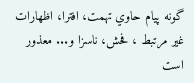گونه پيام حاوي تهمت، افترا، اظهارات غير مرتبط ، فحش، ناسزا و... معذور است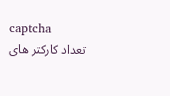captcha
تعداد کارکتر های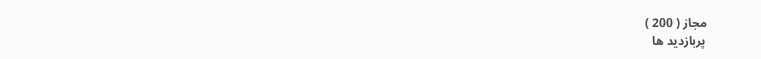مجاز ( 200 )
پربازدید ها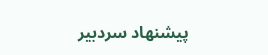پیشنهاد سردبیر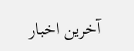آخرین اخبار